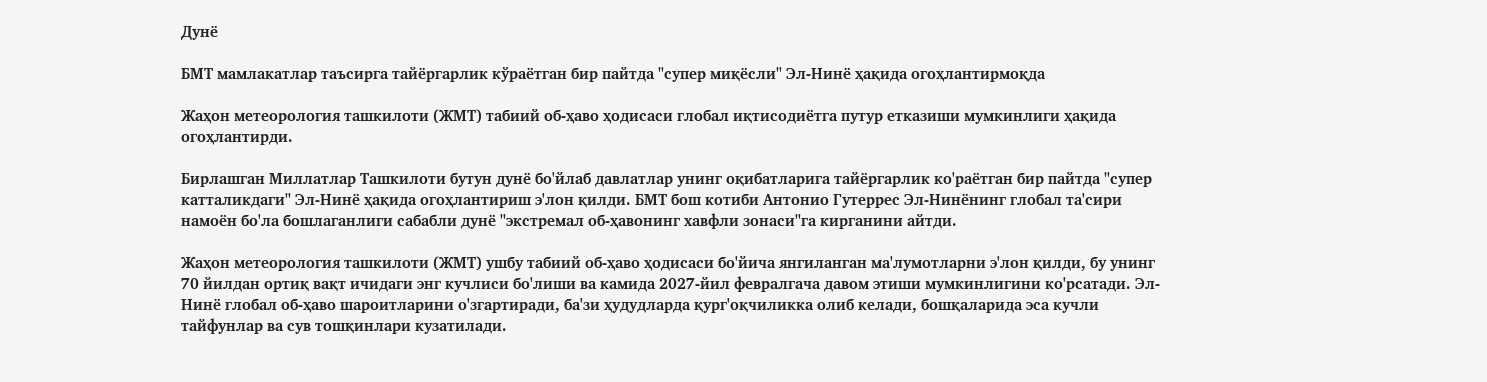Дунё

БМТ мамлакатлар таъсирга тайёргарлик кўраётган бир пайтда "супер миқёсли" Эл-Нинё ҳақида огоҳлантирмоқда

Жаҳон метеорология ташкилоти (ЖМТ) табиий об-ҳаво ҳодисаси глобал иқтисодиётга путур етказиши мумкинлиги ҳақида огоҳлантирди.

Бирлашган Миллатлар Ташкилоти бутун дунё бо'йлаб давлатлар унинг оқибатларига тайёргарлик ко'раётган бир пайтда "супер катталикдаги" Эл-Нинё ҳақида огоҳлантириш э'лон қилди. БМТ бош котиби Антонио Гутеррес Эл-Нинёнинг глобал та'сири намоён бо'ла бошлаганлиги сабабли дунё "экстремал об-ҳавонинг хавфли зонаси"га кирганини айтди.

Жаҳон метеорология ташкилоти (ЖМТ) ушбу табиий об-ҳаво ҳодисаси бо'йича янгиланган ма'лумотларни э'лон қилди, бу унинг 70 йилдан ортиқ вақт ичидаги энг кучлиси бо'лиши ва камида 2027-йил февралгача давом этиши мумкинлигини ко'рсатади. Эл-Нинё глобал об-ҳаво шароитларини о'згартиради, ба'зи ҳудудларда қург'оқчиликка олиб келади, бошқаларида эса кучли тайфунлар ва сув тошқинлари кузатилади.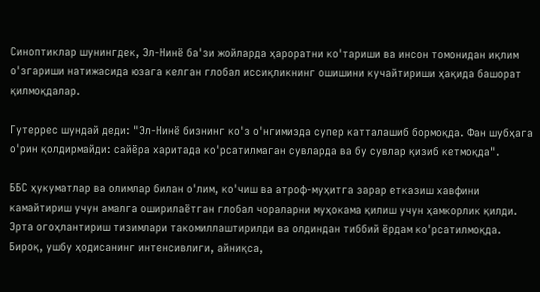Синоптиклар шунингдек, Эл-Нинё ба'зи жойларда ҳароратни ко'тариши ва инсон томонидан иқлим о'згариши натижасида юзага келган глобал иссиқликнинг ошишини кучайтириши ҳақида башорат қилмоқдалар.

Гутеррес шундай деди: "Эл-Нинё бизнинг ко'з о'нгимизда супер катталашиб бормоқда. Фан шубҳага о'рин қолдирмайди: сайёра харитада ко'рсатилмаган сувларда ва бу сувлар қизиб кетмоқда".

ББС ҳукуматлар ва олимлар билан о'лим, ко'чиш ва атроф-муҳитга зарар етказиш хавфини камайтириш учун амалга оширилаётган глобал чораларни муҳокама қилиш учун ҳамкорлик қилди. Эрта огоҳлантириш тизимлари такомиллаштирилди ва олдиндан тиббий ёрдам ко'рсатилмоқда. Бироқ, ушбу ҳодисанинг интенсивлиги, айниқса,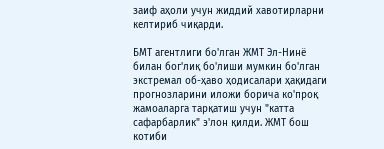заиф аҳоли учун жиддий хавотирларни келтириб чиқарди.

БМТ агентлиги бо'лган ЖМТ Эл-Нинё билан бог'лиқ бо'лиши мумкин бо'лган экстремал об-ҳаво ҳодисалари ҳақидаги прогнозларини иложи борича ко'проқ жамоаларга тарқатиш учун "катта сафарбарлик" э'лон қилди. ЖМТ бош котиби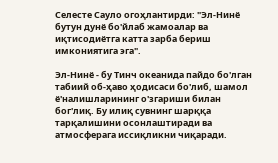Селесте Сауло огоҳлантирди: "Эл-Нинё бутун дунё бо'йлаб жамоалар ва иқтисодиётга катта зарба бериш имкониятига эга".

Эл-Нинё - бу Тинч океанида пайдо бо'лган табиий об-ҳаво ҳодисаси бо'либ, шамол ё'налишларининг о'згариши билан бог'лиқ. Бу илиқ сувнинг шарққа тарқалишини осонлаштиради ва атмосферага иссиқликни чиқаради.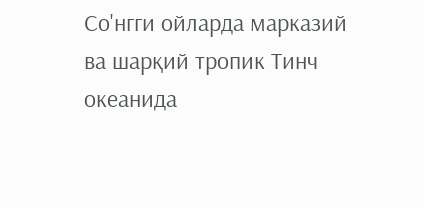Со'нгги ойларда марказий ва шарқий тропик Тинч океанида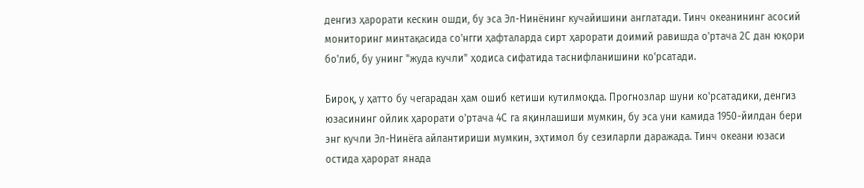денгиз ҳарорати кескин ошди, бу эса Эл-Нинёнинг кучайишини англатади. Тинч океанининг асосий мониторинг минтақасида со'нгги ҳафталарда сирт ҳарорати доимий равишда о'ртача 2С дан юқори бо'либ, бу унинг "жуда кучли" ҳодиса сифатида таснифланишини ко'рсатади.

Бироқ, у ҳатто бу чегарадан ҳам ошиб кетиши кутилмоқда. Прогнозлар шуни ко'рсатадики, денгиз юзасининг ойлик ҳарорати о'ртача 4С га яқинлашиши мумкин, бу эса уни камида 1950-йилдан бери энг кучли Эл-Нинёга айлантириши мумкин, эҳтимол бу сезиларли даражада. Тинч океани юзаси остида ҳарорат янада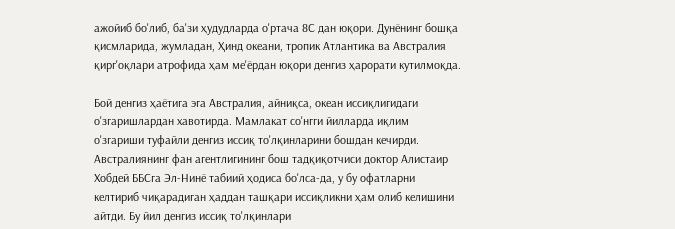ажойиб бо'либ, ба'зи ҳудудларда о'ртача 8С дан юқори. Дунёнинг бошқа қисмларида, жумладан, Ҳинд океани, тропик Атлантика ва Австралия қирг'оқлари атрофида ҳам ме'ёрдан юқори денгиз ҳарорати кутилмоқда.

Бой денгиз ҳаётига эга Австралия, айниқса, океан иссиқлигидаги о'згаришлардан хавотирда. Мамлакат со'нгги йилларда иқлим о'згариши туфайли денгиз иссиқ то'лқинларини бошдан кечирди. Австралиянинг фан агентлигининг бош тадқиқотчиси доктор Алистаир Хобдей ББСга Эл-Нинё табиий ҳодиса бо'лса-да, у бу офатларни келтириб чиқарадиган ҳаддан ташқари иссиқликни ҳам олиб келишини айтди. Бу йил денгиз иссиқ то'лқинлари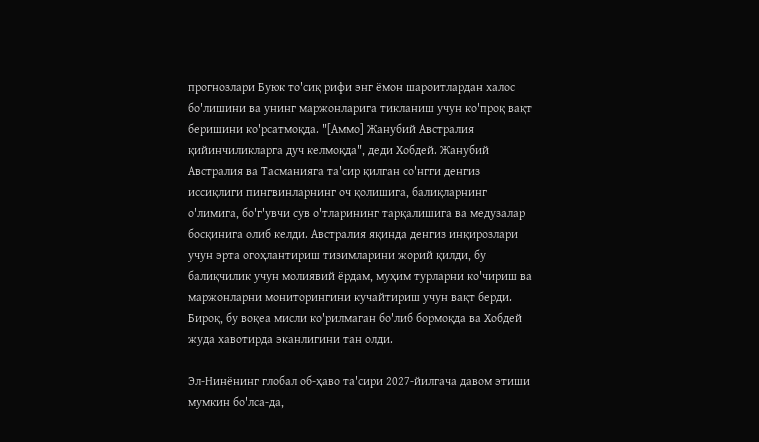прогнозлари Буюк то'сиқ рифи энг ёмон шароитлардан халос бо'лишини ва унинг маржонларига тикланиш учун ко'проқ вақт беришини ко'рсатмоқда. "[Аммо] Жанубий Австралия қийинчиликларга дуч келмоқда", деди Хобдей. Жанубий Австралия ва Тасманияга та'сир қилган со'нгги денгиз иссиқлиги пингвинларнинг оч қолишига, балиқларнинг о'лимига, бо'г'увчи сув о'тларининг тарқалишига ва медузалар босқинига олиб келди. Австралия яқинда денгиз инқирозлари учун эрта огоҳлантириш тизимларини жорий қилди, бу балиқчилик учун молиявий ёрдам, муҳим турларни ко'чириш ва маржонларни мониторингини кучайтириш учун вақт берди. Бироқ, бу воқеа мисли ко'рилмаган бо'либ бормоқда ва Хобдей жуда хавотирда эканлигини тан олди.

Эл-Нинёнинг глобал об-ҳаво та'сири 2027-йилгача давом этиши мумкин бо'лса-да,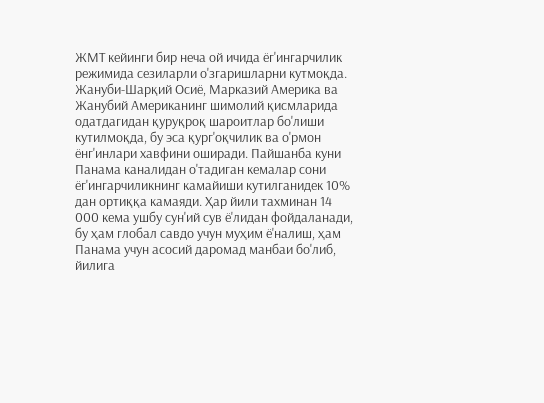ЖМТ кейинги бир неча ой ичида ёг'ингарчилик режимида сезиларли о'згаришларни кутмоқда. Жануби-Шарқий Осиё, Марказий Америка ва Жанубий Американинг шимолий қисмларида одатдагидан қуруқроқ шароитлар бо'лиши кутилмоқда, бу эса қург'оқчилик ва о'рмон ёнг'инлари хавфини оширади. Пайшанба куни Панама каналидан о'тадиган кемалар сони ёг'ингарчиликнинг камайиши кутилганидек 10% дан ортиққа камаяди. Ҳар йили тахминан 14 000 кема ушбу сун'ий сув ё'лидан фойдаланади, бу ҳам глобал савдо учун муҳим ё'налиш, ҳам Панама учун асосий даромад манбаи бо'либ, йилига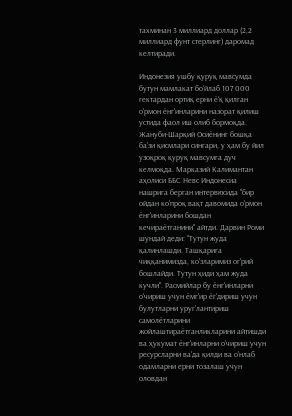тахминан 3 миллиард доллар (2,2 миллиард фунт стерлинг) даромад келтиради.

Индонезия ушбу қуруқ мавсумда бутун мамлакат бо'йлаб 107 000 гектардан ортиқ ерни ё'қ қилган о'рмон ёнг'инларини назорат қилиш устида фаол иш олиб бормоқда. Жануби-Шарқий Осиёнинг бошқа ба'зи қисмлари сингари, у ҳам бу йил узоқроқ қуруқ мавсумга дуч келмоқда. Марказий Калимантан аҳолиси ББС Невс Индонесиа нашрига берган интервюсида "бир ойдан ко'проқ вақт давомида о'рмон ёнг'инларини бошдан кечираётганини" айтди. Дарвин Роми шундай деди: "Тутун жуда қалинлашди. Ташқарига чиққанимизда, ко'зларимиз ог'рий бошлайди. Тутун ҳиди ҳам жуда кучли". Расмийлар бу ёнг'инларни о'чириш учун ёмг'ир ёг'дириш учун булутларни уруг'лантириш самолётларини жойлаштираётганликларини айтишди ва ҳукумат ёнг'инларни о'чириш учун ресурсларни ва'да қилди ва о'нлаб одамларни ерни тозалаш учун оловдан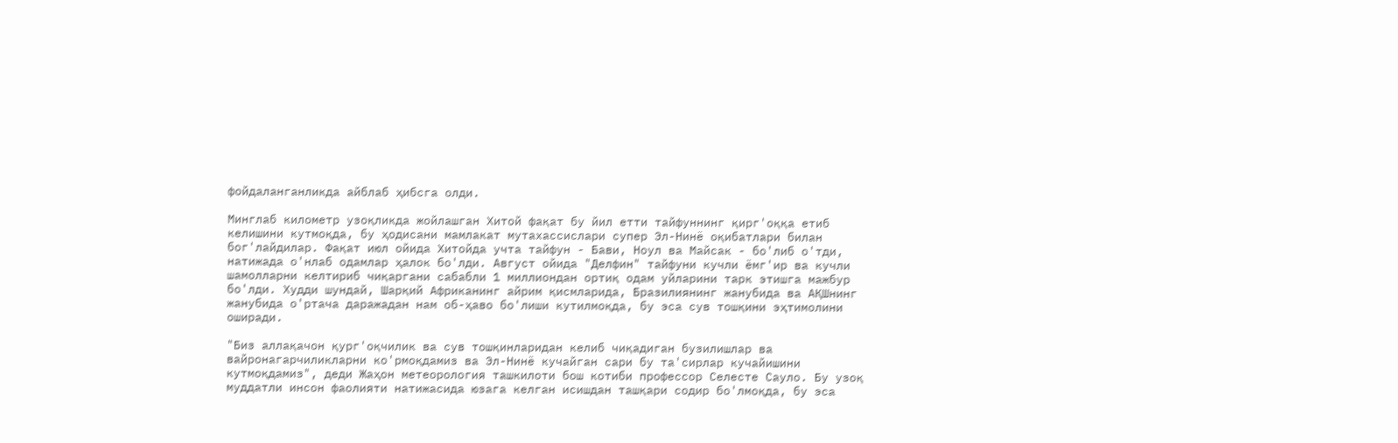фойдаланганликда айблаб ҳибсга олди.

Минглаб километр узоқликда жойлашган Хитой фақат бу йил етти тайфуннинг қирг'оққа етиб келишини кутмоқда, бу ҳодисани мамлакат мутахассислари супер Эл-Нинё оқибатлари билан бог'лайдилар. Фақат июл ойида Хитойда учта тайфун - Бави, Ноул ва Майсак - бо'либ о'тди, натижада о'нлаб одамлар ҳалок бо'лди. Август ойида "Делфин" тайфуни кучли ёмг'ир ва кучли шамолларни келтириб чиқаргани сабабли 1 миллиондан ортиқ одам уйларини тарк этишга мажбур бо'лди. Худди шундай, Шарқий Африканинг айрим қисмларида, Бразилиянинг жанубида ва АҚШнинг жанубида о'ртача даражадан нам об-ҳаво бо'лиши кутилмоқда, бу эса сув тошқини эҳтимолини оширади.

"Биз аллақачон қург'оқчилик ва сув тошқинларидан келиб чиқадиган бузилишлар ва вайронагарчиликларни ко'рмоқдамиз ва Эл-Нинё кучайган сари бу та'сирлар кучайишини кутмоқдамиз", деди Жаҳон метеорология ташкилоти бош котиби профессор Селесте Сауло. Бу узоқ муддатли инсон фаолияти натижасида юзага келган исишдан ташқари содир бо'лмоқда, бу эса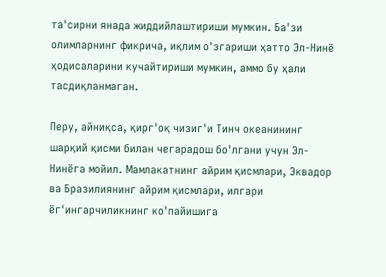та'сирни янада жиддийлаштириши мумкин. Ба'зи олимларнинг фикрича, иқлим о'згариши ҳатто Эл-Нинё ҳодисаларини кучайтириши мумкин, аммо бу ҳали тасдиқланмаган.

Перу, айниқса, қирг'оқ чизиг'и Тинч океанининг шарқий қисми билан чегарадош бо'лгани учун Эл-Нинёга мойил. Мамлакатнинг айрим қисмлари, Эквадор ва Бразилиянинг айрим қисмлари, илгари ёг'ингарчиликнинг ко'пайишига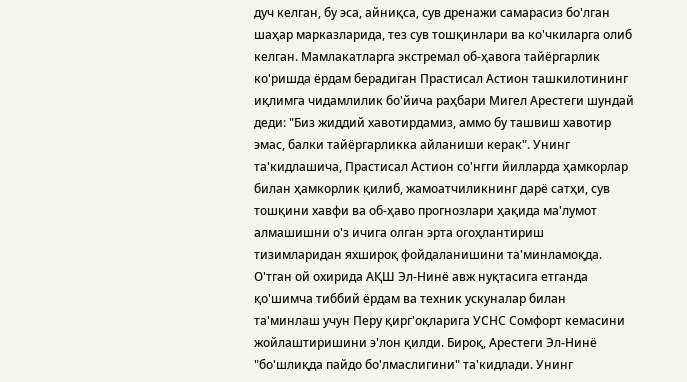дуч келган, бу эса, айниқса, сув дренажи самарасиз бо'лган шаҳар марказларида, тез сув тошқинлари ва ко'чкиларга олиб келган. Мамлакатларга экстремал об-ҳавога тайёргарлик ко'ришда ёрдам берадиган Прастисал Астион ташкилотининг иқлимга чидамлилик бо'йича раҳбари Мигел Арестеги шундай деди: "Биз жиддий хавотирдамиз, аммо бу ташвиш хавотир эмас, балки тайёргарликка айланиши керак". Унинг та'кидлашича, Прастисал Астион со'нгги йилларда ҳамкорлар билан ҳамкорлик қилиб, жамоатчиликнинг дарё сатҳи, сув тошқини хавфи ва об-ҳаво прогнозлари ҳақида ма'лумот алмашишни о'з ичига олган эрта огоҳлантириш тизимларидан яхшироқ фойдаланишини та'минламоқда. О'тган ой охирида АҚШ Эл-Нинё авж нуқтасига етганда қо'шимча тиббий ёрдам ва техник ускуналар билан та'минлаш учун Перу қирг'оқларига УСНС Сомфорт кемасини жойлаштиришини э'лон қилди. Бироқ, Арестеги Эл-Нинё "бо'шлиқда пайдо бо'лмаслигини" та'кидлади. Унинг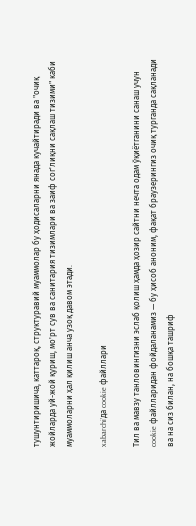тушунтиришича, каттароқ, структуравий муаммолар бу ҳодисаларни янада кучайтиради ва "очиқ жойларда уй-жой қуриш, мо'рт сув ва санитария тизимлари ва заиф сог'лиқни сақлаш тизими" каби муаммоларни ҳал қилиш анча узоқ давом этади.

xabarchi’да cookie файллари

Тил ва мавзу танловингизни эслаб қолиш ҳамда ҳозир сайтни нечта одам ўқиётганини санаш учун cookie файлларидан фойдаланамиз — бу ҳисоб аноним, фақат браузерингиз очиқ турганда сақланади ва на сиз билан, на бошқа ташриф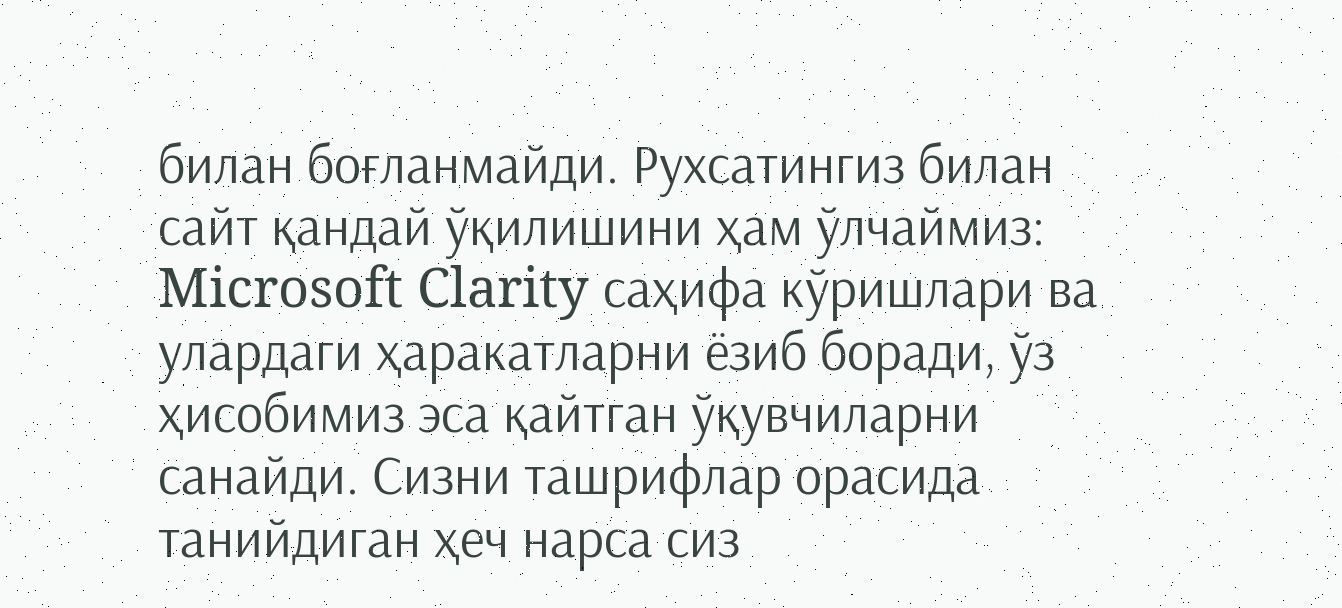билан боғланмайди. Рухсатингиз билан сайт қандай ўқилишини ҳам ўлчаймиз: Microsoft Clarity саҳифа кўришлари ва улардаги ҳаракатларни ёзиб боради, ўз ҳисобимиз эса қайтган ўқувчиларни санайди. Сизни ташрифлар орасида танийдиган ҳеч нарса сиз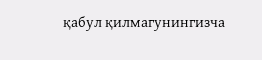қабул қилмагунингизча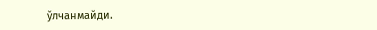ўлчанмайди.